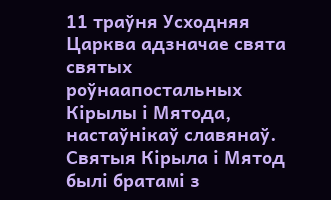11 траўня Усходняя Царква адзначае свята святых роўнаапостальных Кірылы і Мятода, настаўнікаў славянаў.
Святыя Кірыла і Мятод былі братамі з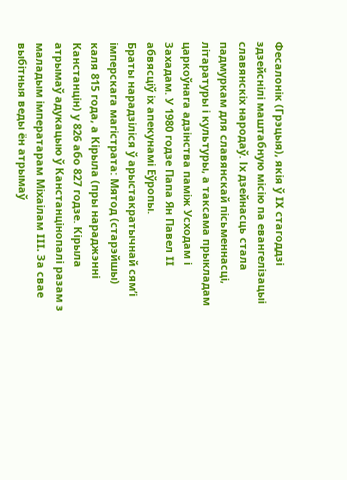Фесалонік (Грэцыя), якія ў IX стагоддзі здзейснілі маштабную місію па евангелізацыі славянскіх народаў. Іх дзейнасць стала падмуркам для славянскай пісьменнасці, літаратуры і культуры, а таксама прыкладам царкоўнага адзінства паміж Усходам і Захадам. У 1980 годзе Папа Ян Павел II абвясціў іх апекунамі Еўропы.
Браты нарадзіліся ў арыстакратычнай сям’і імперскага магістрата: Мятод (старэйшы) каля 815 года, а Кірыла (пры нараджэнні Канстанцін) у 826 або 827 годзе. Кірыла атрымаў адукацыю ў Канстанцінопалі разам з маладым імператарам Міхаілам III. За свае выбітныя веды ён атрымаў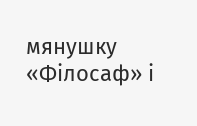мянушку «Філосаф» і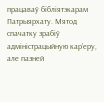працаваў бібліятэкарам Патрыярхату. Мятод спачатку зрабіў адміністрацыйную кар’еру, але пазней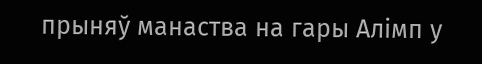прыняў манаства на гары Алімп у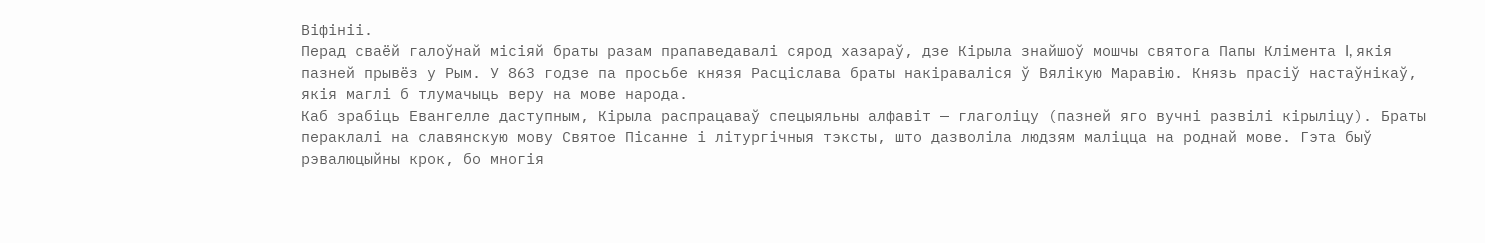Віфініі.
Перад сваёй галоўнай місіяй браты разам прапаведавалі сярод хазараў, дзе Кірыла знайшоў мошчы святога Папы Клімента I, якія пазней прывёз у Рым. У 863 годзе па просьбе князя Расціслава браты накіраваліся ў Вялікую Маравію. Князь прасіў настаўнікаў, якія маглі б тлумачыць веру на мове народа.
Каб зрабіць Евангелле даступным, Кірыла распрацаваў спецыяльны алфавіт — глаголіцу (пазней яго вучні развілі кірыліцу). Браты пераклалі на славянскую мову Святое Пісанне і літургічныя тэксты, што дазволіла людзям маліцца на роднай мове. Гэта быў рэвалюцыйны крок, бо многія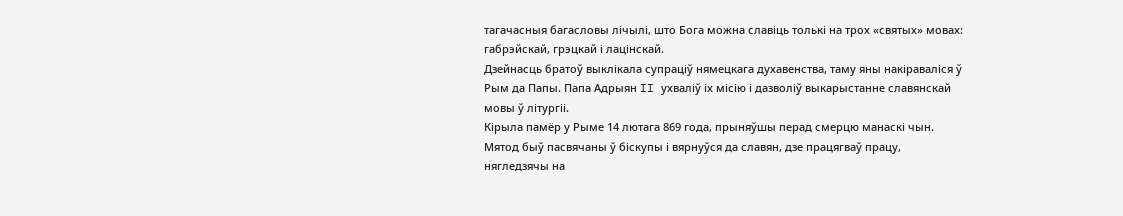тагачасныя багасловы лічылі, што Бога можна славіць толькі на трох «святых» мовах: габрэйскай, грэцкай і лацінскай.
Дзейнасць братоў выклікала супраціў нямецкага духавенства, таму яны накіраваліся ў Рым да Папы. Папа Адрыян II ухваліў іх місію і дазволіў выкарыстанне славянскай мовы ў літургіі.
Кірыла памёр у Рыме 14 лютага 869 года, прыняўшы перад смерцю манаскі чын. Мятод быў пасвячаны ў біскупы і вярнуўся да славян, дзе працягваў працу, нягледзячы на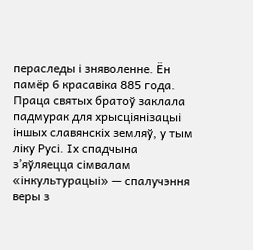пераследы і зняволенне. Ён памёр 6 красавіка 885 года.
Праца святых братоў заклала падмурак для хрысціянізацыі іншых славянскіх земляў, у тым ліку Русі. Іх спадчына з’яўляецца сімвалам «інкультурацыі» — спалучэння веры з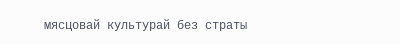мясцовай культурай без страты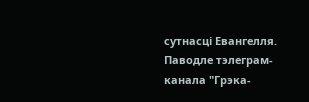сутнасці Евангелля.
Паводле тэлеграм-канала "Грэка-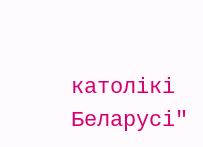католікі Беларусі"